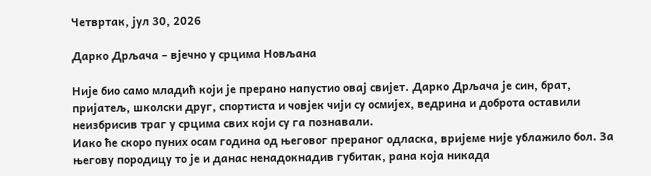Четвртак, јул 30, 2026

Дарко Дрљача – вјечно у срцима Новљана

Није био само младић који је прерано напустио овај свијет. Дарко Дрљача је син, брат, пријатељ, школски друг, спортиста и човјек чији су осмијех, ведрина и доброта оставили неизбрисив траг у срцима свих који су га познавали.
Иако ће скоро пуних осам година од његовог прераног одласка, вријеме није ублажило бол. За његову породицу то је и данас ненадокнадив губитак, рана која никада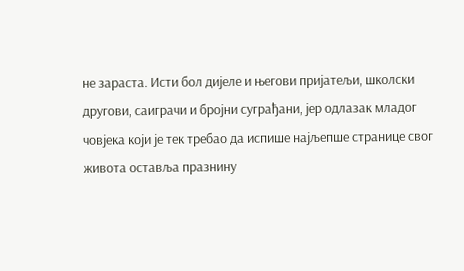не зараста. Исти бол дијеле и његови пријатељи, школски другови, саиграчи и бројни суграђани, јер одлазак младог човјека који је тек требао да испише најљепше странице свог живота оставља празнину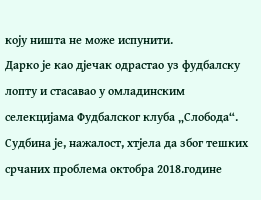коју ништа не може испунити.
Дарко је као дјечак одрастао уз фудбалску лопту и стасавао у омладинским селекцијама Фудбалског клуба „Слобода“. Судбина је, нажалост, хтјела да због тешких срчаних проблема октобра 2018.године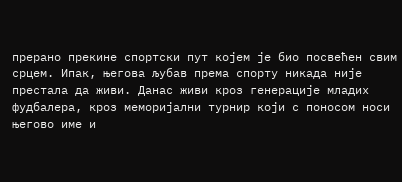прерано прекине спортски пут којем је био посвећен свим срцем. Ипак, његова љубав према спорту никада није престала да живи. Данас живи кроз генерације младих фудбалера, кроз меморијални турнир који с поносом носи његово име и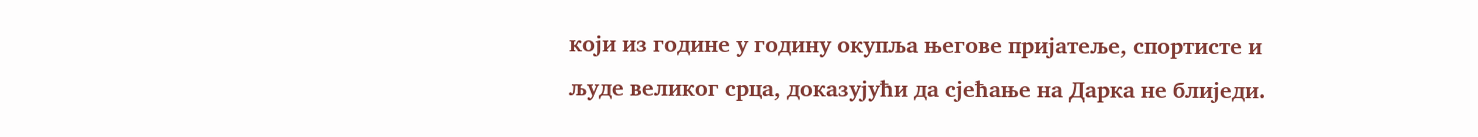који из године у годину окупља његове пријатеље, спортисте и људе великог срца, доказујући да сјећање на Дарка не блиједи.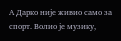А Дарко није живио само за спорт. Волио је музику,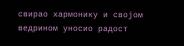свирао хармонику и својом ведрином уносио радост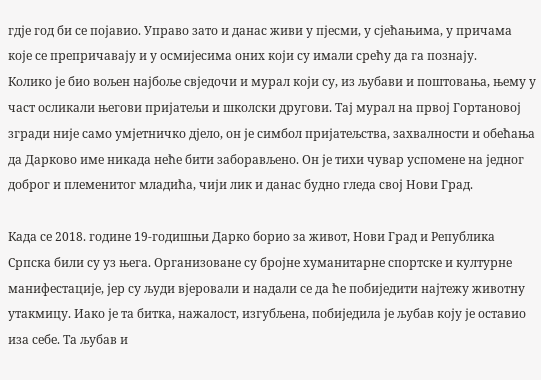гдје год би се појавио. Управо зато и данас живи у пјесми, у сјећањима, у причама које се препричавају и у осмијесима оних који су имали срећу да га познају.
Колико је био вољен најбоље свједочи и мурал који су, из љубави и поштовања, њему у част осликали његови пријатељи и школски другови. Тај мурал на првој Гортановој згради није само умјетничко дјело, он је симбол пријатељства, захвалности и обећања да Дарково име никада неће бити заборављено. Он је тихи чувар успомене на једног доброг и племенитог младића, чији лик и данас будно гледа свој Нови Град.

Када се 2018. године 19-годишњи Дарко борио за живот, Нови Град и Република Српска били су уз њега. Организоване су бројне хуманитарне спортске и културне манифестације, јер су људи вјеровали и надали се да ће побиједити најтежу животну утакмицу. Иако је та битка, нажалост, изгубљена, побиједила је љубав коју је оставио иза себе. Та љубав и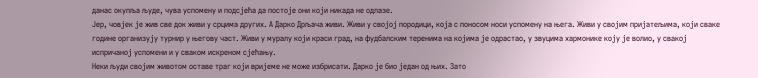данас окупља људе, чува успомену и подсјећа да постоје они који никада не одлазе.
Јер, човјек је жив све док живи у срцима других. А Дарко Дрљача живи. Живи у својој породици, која с поносом носи успомену на њега. Живи у својим пријатељима, који сваке године организују турнир у његову част. Живи у муралу који краси град, на фудбалским теренима на којима је одрастао, у звуцима хармонике коју је волио, у свакој испричаној успомени и у сваком искреном сјећању.
Неки људи својим животом оставе траг који вријеме не може избрисати. Дарко је био један од њих. Зато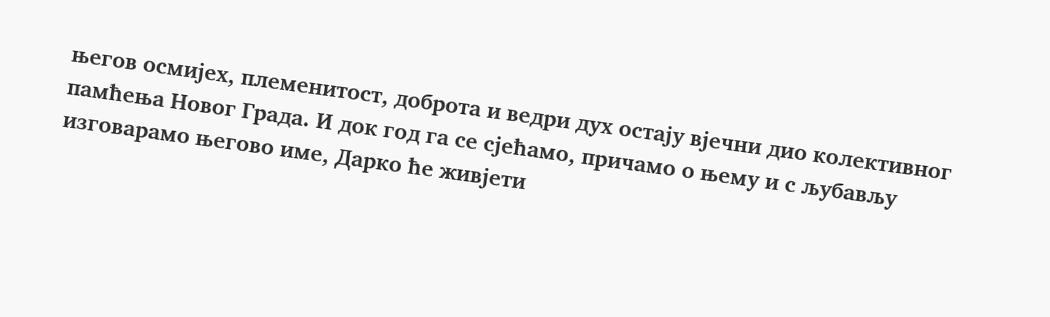његов осмијех, племенитост, доброта и ведри дух остају вјечни дио колективног памћења Новог Града. И док год га се сјећамо, причамо о њему и с љубављу изговарамо његово име, Дарко ће живјети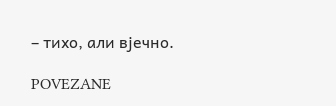– тихо, али вјечно.

POVEZANE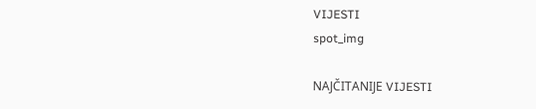VIJESTI
spot_img

NAJČITANIJE VIJESTI